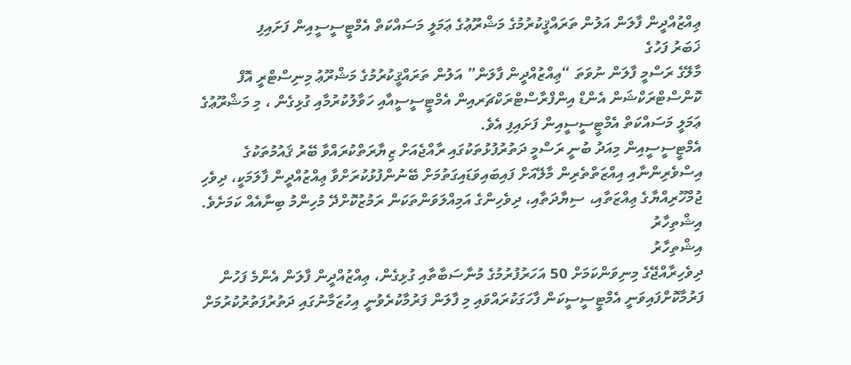ޢިއްޒުއްދީން ފާލަން އަލުން ތަރައްޤީކުރުމުގެ މަޝްރޫޢުގެ ޢަމަލީ މަސައްކަތް އެމްޓީސީސީއިން ފަށައިފި
ޚަބަރު ފަހުގެ
މާލޭގެ ރަސްމީ ފާލަން ނުވަތަ “ޢިއްޒުއްދީން ފާލަން” އަލުން ތަރައްޤީކުރުމުގެ މަޝްރޫޢު މިނިސްޓްރީ އޮފް ކޮންސްޓްރަކްޝަން އެންޑް އިންފްރާސްޓްރަކްޗަރއިން އެމްޓީސީސީއާއި ހަވާލުކުރުމާއި ގުޅިގެން ، މި މަޝްރޫޢުގެ ޢަމަލީ މަސައްކަތް އެމްޓީސީސީއިން ފަށައިފި އެވެ.
އެމްޓީސީސީއިން މިއަދު ބުނީ ރަސްމީ ދަތުރުފުޅުތަކުގައި ރާއްޖެއަށް ޒިޔާރަތްކުރައްވާ ބޭރު ޤައުމުތަކުގެ އިސްވެރިންނާއި އިއްޒަތްތެރިން މާލޭއަށް ފައިބައިވަޑައިގަތުމަށް ބޭނުންފުޅުކުރަށްވާ ޢިއްޒުއްދީން ފާލަމަކީ، ދިވެހި ޖުމްހޫރިއްޔާގެ ޢިއްޒަތާއި، ސިޔާދަތާއި، ދިވެހިންގެ އަމިއްލަވަންތަކަން ރަމުޒުކޮށްދޭ މުހިންމު ބިނާއެއް ކަމަށެވެ.
އިޝްތިހާރު
އިޝްތިހާރު
ދިވެހިރާއްޖޭގެ މިނިވަންކަމަށް 50 އަހަރުފުރުމުގެ މުނާސަބާތާއި ގުޅިގެން، ޢިއްޒުއްދީން ފާލަން އެންމެ ފަހުން ފަރުމާކޮށްފައިވަނީ އެމްޓީސީސީކަން ފާހަގަކުރައްވައި މި ފާލަން ފަރުމާކުރެވުނީ އިހުޒަމާނުގައި ދަތުރުފަތުރުކުރުމަށް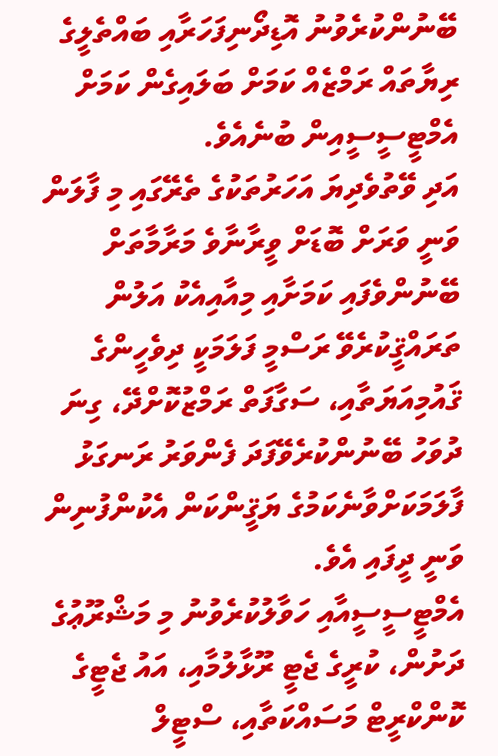ބޭނުންކުރެވުނު އޮޑިދޯނިފަހަރާއި ބައްތެލީގެ ރިޔާތައް ރަމްޒެއް ކަމަށް ބަލައިގެން ކަމަށް އެމްޓީސީސީއިން ބުނެއެވެ.
އަދި ވޭތުވެދިޔަ އަހަރުތަކުގެ ތެރޭގައި މި ފާލަން ވަނީ ވަރަށް ބޮޑަށް ވީރާނާވެ މަރާމާތަށް ބޭނުންވެފައި ކަމަށާއި މިއާއިއެކު އަލުން ތަރައްޤީކުރެވޭ ރަސްމީ ފަލަމަކީ ދިވެހީންގެ ޤައުމިއަޔަތާއި، ސަގާފަތް ރަމްޒުކޮށްދޭ، ގިނަ ދުވަހު ބޭނުންކުރެވޭފަދަ ފެންވަރު ރަނގަޅު ފާލަމަކަށްވާނެކަމުގެ ޔަޤީންކަން އެކުންފުނިން ވަނީ ދީފައި އެވެ.
އެމްޓީސީސީއާއި ހަވާލުކުރެވުނު މި މަޝްރޫޢުގެ ދަށުން، ކުރީގެ ޖެޓީ ރޫޅާލުމާއި، އައު ޖެޓީގެ ކޮންކްރީޓް މަސައްކަތާއި، ސްޓީލް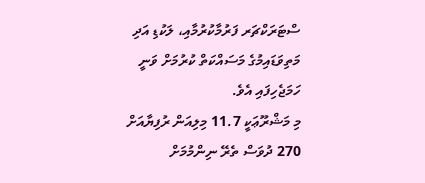ސްޓަރަކްޗަރ ފަރުމާކުރުމާއި، ލަކުޑި އަދި މަތިވަޑައިމުގެ މަސައްކަތް ކުރުމަށް ވަނީ ހަމަޖެހިފައި އެވެ.
މި މަޝްރޫޢަކީ 11.7 މިލިއަން ރުފިޔާއަށް 270 ދުވަސް ތެރޭ ނިންމުމަށް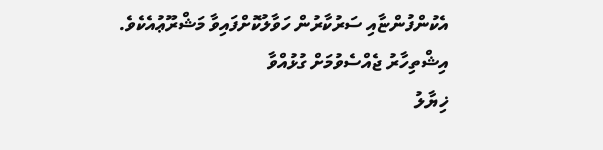އެކުންފުންޏާއި ސަރުކާރުން ހަވާލުކޮށްފައިވާ މަޝްރޫޢުއެކެވެ.
އިޝްތިހާރު ޖެއްސެވުމަށް ގުޅުއްވާ
ޚިޔާލު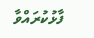ފާޅުކުރައްވާ